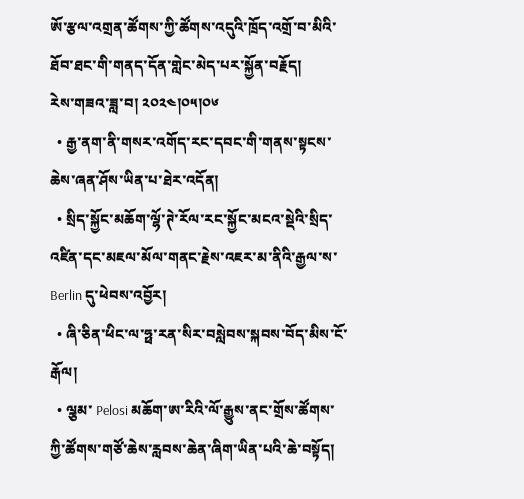ཨོ་རྩལ་འགྲན་ཚོགས་ཀྱི་ཚོགས་འདུའི་ཁྲོད་འགྲོ་བ་མིའི་ཐོབ་ཐང་གི་གནད་དོན་གླེང་མེད་པར་སྐྱོན་བརྗོད།
རེས་གཟའ་ཟླ་བ། ༢༠༢༤།༠༥།༠༦
  • རྒྱ་ནག་ནི་གསར་འགོད་རང་དབང་གི་གནས་སྟངས་ཆེས་ཞན་ཤོས་ཡིན་པ་ཐེར་འདོན།
  • སྲིད་སྐྱོང་མཆོག་ལྷོ་ཊེ་རོལ་རང་སྐྱོང་མངའ་སྡེའི་སྲིད་འཛིན་དང་མཇལ་མོལ་གནང་རྗེས་འཇར་མ་ནིའི་རྒྱལ་ས་ Berlin དུ་ཕེབས་འབྱོར།
  • ཞི་ཅིན་ཕིང་ལ་ཧྥ་རན་སིར་བསླེབས་སྐབས་བོད་མིས་ངོ་རྒོལ།
  • ལྕམ་ Pelosi མཆོག་ཨ་རིའི་ལོ་རྒྱུས་ནང་གྲོས་ཚོགས་ཀྱི་ཚོགས་གཙོ་ཆེས་རླབས་ཆེན་ཞིག་ཡིན་པའི་ཆེ་བསྟོད།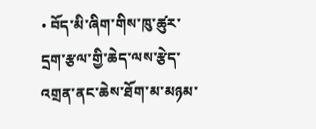• བོད་མི་ཞིག་གིས་ཁུ་ཚུར་དྲག་རྩལ་གྱི་ཆེད་ལས་རྩེད་འགྲན་ནང་ཆེས་ཐོག་མ་མཉམ་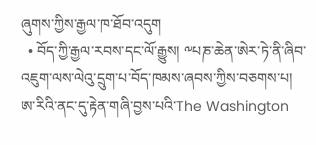ཞུགས་ཀྱིས་རྒྱལ་ཁ་ཐོབ་འདུག
  • བོད་ཀྱི་རྒྱལ་རབས་དང་ལོ་རྒྱུས། ༸པཎ་ཆེན་ཨེར་ཏེ་ནི་ཞིབ་འཇུག་ལས་ལེའུ་དྲུག་པ་བོད་ཁམས་ཞབས་ཀྱིས་བཅགས་པ།
ཨ་རིའི་ནང་དུ་རྟེན་གཞི་བྱས་པའི་The Washington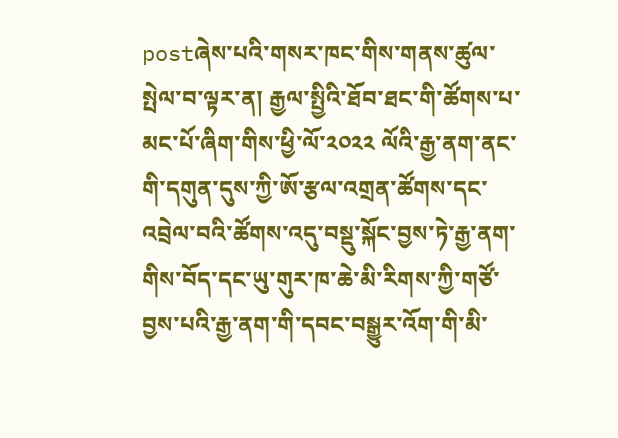postཞེས་པའི་གསར་ཁང་གིས་གནས་ཚུལ་སྤེལ་བ་ལྟར་ན། རྒྱལ་སྤྱིའི་ཐོབ་ཐང་གི་ཚོགས་པ་མང་པོ་ཞིག་གིས་ཕྱི་ལོ་༢༠༢༢ ལོའི་རྒྱ་ནག་ནང་གི་དགུན་དུས་ཀྱི་ཨོ་རྩལ་འགྲན་ཚོགས་དང་འབྲེལ་བའི་ཚོགས་འདུ་བསྡུ་སྐོང་བྱས་ཏེ་རྒྱ་ནག་གིས་བོད་དང་ཡུ་གུར་ཁ་ཆེ་མི་རིགས་ཀྱི་གཙོ་བྱས་པའི་རྒྱ་ནག་གི་དབང་བསྒྱུར་འོག་གི་མི་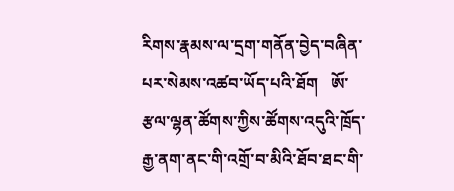རིགས་རྣམས་ལ་དྲག་གནོན་བྱེད་བཞིན་པར་སེམས་འཚབ་ཡོད་པའི་ཐོག   ཨོ་རྩལ་ལྷན་ཚོགས་ཀྱིས་ཚོགས་འདུའི་ཁྲོད་རྒྱ་ནག་ནང་གི་འགྲོ་བ་མིའི་ཐོབ་ཐང་གི་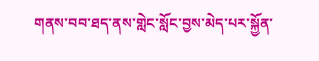གནས་བབ་ཐད་ནས་གླེང་སློང་བྱས་མེད་པར་སྐྱོན་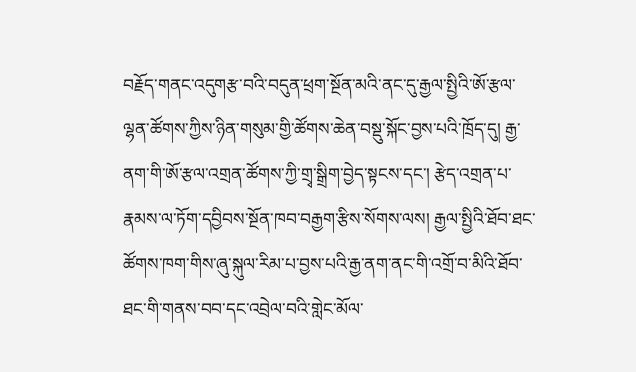བརྗོད་གནང་འདུགརྩ་བའི་བདུན་ཕྲག་སྔོན་མའི་ནང་དུ་རྒྱལ་སྤྱིའི་ཨོ་རྩལ་ལྷན་ཚོགས་ཀྱིས་ཉིན་གསུམ་གྱི་ཚོགས་ཆེན་བསྡུ་སྐོང་བྱས་པའི་ཁྲོད་དུ། རྒྱ་ནག་གི་ཨོ་རྩལ་འགྲན་ཚོགས་ཀྱི་གྲྭ་སྒྲིག་བྱེད་སྟངས་དང་། རྩེད་འགྲན་པ་རྣམས་ལ་ཏོག་དབྱིབས་སྔོན་ཁབ་བརྒྱག་རྩིས་སོགས་ལས། རྒྱལ་སྤྱིའི་ཐོབ་ཐང་ཚོགས་ཁག་གིས་ཞུ་སྐུལ་རིམ་པ་བྱས་པའི་རྒྱ་ནག་ནང་གི་འགྲོ་བ་མིའི་ཐོབ་ཐང་གི་གནས་བབ་དང་འབྲེལ་བའི་གླེང་མོལ་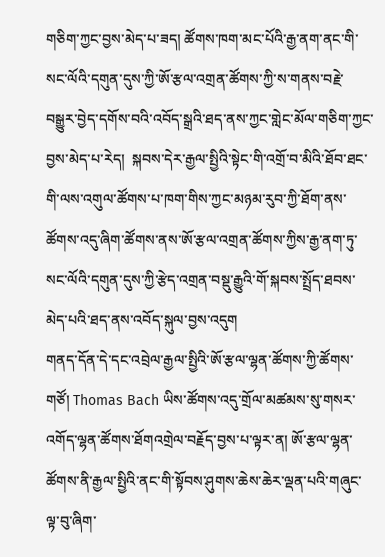གཅིག་ཀྱང་བྱས་མེད་པ་ཟད། ཚོགས་ཁག་མང་པོའི་རྒྱ་ནག་ནང་གི་སང་ལོའི་དགུན་དུས་ཀྱི་ཨོ་རྩལ་འགྲན་ཚོགས་ཀྱི་ས་གནས་བརྗེ་བསྒྱུར་བྱེད་དགོས་བའི་འབོད་སྒྲའི་ཐད་ནས་ཀྱང་གླེང་མོལ་གཅིག་ཀྱང་བྱས་མེད་པ་རེད།  སྐབས་དེར་རྒྱལ་སྤྱིའི་སྟེང་གི་འགྲོ་བ་མིའི་ཐོབ་ཐང་གི་ལས་འགུལ་ཚོགས་པ་ཁག་གིས་ཀྱང་མཉམ་རུབ་ཀྱི་ཐོག་ནས་ཚོགས་འདུ་ཞིག་ཚོགས་ནས་ཨོ་རྩལ་འགྲན་ཚོགས་ཀྱིས་རྒྱ་ནག་ཏུ་སང་ལོའི་དགུན་དུས་ཀྱི་རྩེད་འགྲན་བསྡུ་རྒྱུའི་གོ་སྐབས་སྤྲོད་ཐབས་མེད་པའི་ཐད་ནས་འབོད་སྐུལ་བྱས་འདུག
གནད་དོན་དེ་དང་འབྲེལ་རྒྱལ་སྤྱིའི་ཨོ་རྩལ་ལྷན་ཚོགས་ཀྱི་ཚོགས་གཙོ། Thomas Bach ཡིས་ཚོགས་འདུ་གྲོལ་མཚམས་སུ་གསར་འགོད་ལྷན་ཚོགས་ཐོགའགྲེལ་བརྗོད་བྱས་པ་ལྟར་ན། ཨོ་རྩལ་ལྷན་ཚོགས་ནི་རྒྱལ་སྤྱིའི་ནང་གི་སྟོབས་ཤུགས་ཆེས་ཆེར་ལྡན་པའི་གཞུང་ལྟ་བུ་ཞིག་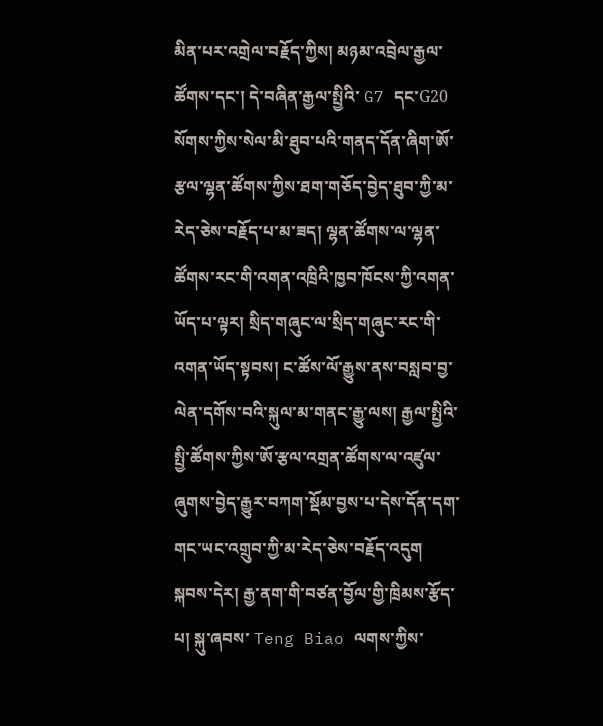མིན་པར་འགྲེལ་བརྗོད་ཀྱིས། མཉམ་འབྲེལ་རྒྱལ་ཚོགས་དང་། དེ་བཞིན་རྒྱལ་སྤྱིའི་ G7 དང་G20 སོགས་ཀྱིས་སེལ་མི་ཐུབ་པའི་གནད་དོན་ཞིག་ཨོ་རྩལ་ལྷན་ཚོགས་ཀྱིས་ཐག་གཅོད་བྱེད་ཐུབ་ཀྱི་མ་རེད་ཅེས་བརྗོད་པ་མ་ཟད། ལྷན་ཚོགས་ལ་ལྷན་ཚོགས་རང་གི་འགན་འཁྲིའི་ཁྱབ་ཁོངས་ཀྱི་འགན་ཡོད་པ་ལྟར། སྲིད་གཞུང་ལ་སྲིད་གཞུང་རང་གི་འགན་ཡོད་སྟབས། ང་ཚོས་ལོ་རྒྱུས་ནས་བསླབ་བྱ་ལེན་དགོས་བའི་སྐུལ་མ་གནང་རྒྱུ་ལས། རྒྱལ་སྤྱིའི་སྤྱི་ཚོགས་ཀྱིས་ཨོ་རྩལ་འགྲན་ཚོགས་ལ་འཛུལ་ཞུགས་བྱེད་རྒྱུར་བཀག་སྡོམ་བྱས་པ་དེས་དོན་དག་གང་ཡང་འགྲུབ་ཀྱི་མ་རེད་ཅེས་བརྗོད་འདུག
སྐབས་དེར། རྒྱ་ནག་གི་བཙན་བྱོལ་གྱི་ཁྲིམས་རྩོད་པ། སྐུ་ཞབས་ Teng Biao ལགས་ཀྱིས་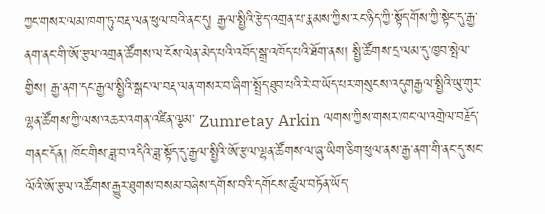ཀྱང་གསར་ལམ་ཁག་ཏུ་བརྡ་ལན་ཕུལ་བའི་ནང་དུ། རྒྱལ་སྤྱིའི་རྩེད་འགྲན་པ་རྣམས་ཀྱིས་རང་ཉིད་ཀྱི་སྟོད་གོས་ཀྱི་སྟེང་དུ་རྒྱ་ནག་ནང་གི་ཨོ་རྩལ་འགྲན་ཚོགས་ལ་ངོས་ལེན་མེད་པའི་འབོད་སྒྲ་འཁོད་པའི་ཐོག་ནས། སྤྱི་ཚོགས་དྲ་ལམ་དུ་ཁྱབ་སྤེལ་གྱིས། རྒྱ་ནག་དང་རྒྱལ་སྤྱིའི་སྒང་ལ་བརྡ་ལན་གསར་བ་ཞིག་སྤྲོད་ཐུབ་པའི་རེ་བ་ཡོད་པར་གསུངས་འདུགརྒྱལ་སྤྱིའི་ཡུ་གུར་ལྷན་ཚོགས་ཀྱི་ལས་འཆར་འགན་འཛིན་ལྕམ་ Zumretay Arkin ལགས་ཀྱིས་གསར་ཁང་ལ་འགྲེལ་བརྗོད་གནང་དོན། ཁོང་གིས་ཟླ་བ་འདིའི་ཟླ་སྟོད་དུ་རྒྱལ་སྤྱིའི་ཨོ་རྩལ་ལྷན་ཚོགས་ལ་ཞུ་ཡིག་ཅིག་ཕུལ་ནས་རྒྱ་ནག་གི་ནང་དུ་སང་ལོའི་ཨོ་རྩལ་འཚོགས་རྒྱུར་ཐུགས་བསམ་བཞེས་དགོས་བའི་དགོངས་ཚུལ་བཏོན་ཡོད་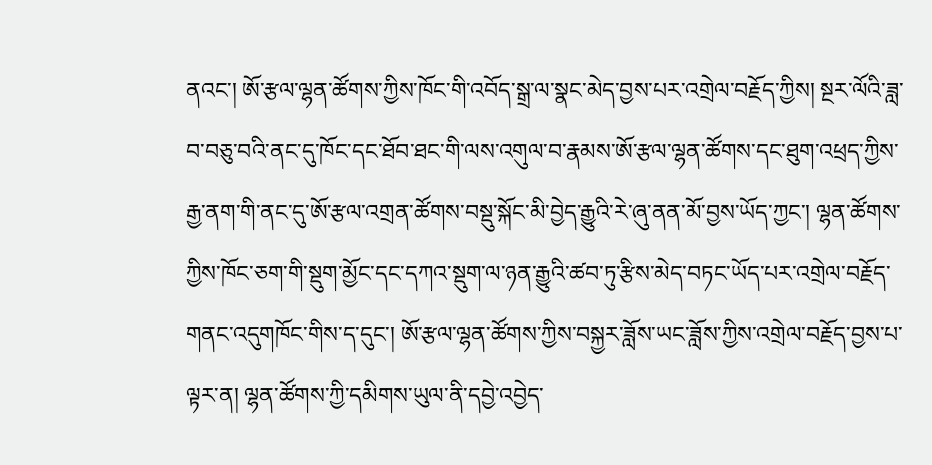ནའང་། ཨོ་རྩལ་ལྷན་ཚོགས་ཀྱིས་ཁོང་གི་འབོད་སྒྲ་ལ་སྣང་མེད་བྱས་པར་འགྲེལ་བརྗོད་ཀྱིས། སྔར་ལོའི་ཟླ་བ་བཅུ་བའི་ནང་དུ་ཁོང་དང་ཐོབ་ཐང་གི་ལས་འགུལ་བ་རྣམས་ཨོ་རྩལ་ལྷན་ཚོགས་དང་ཐུག་འཕྲད་ཀྱིས་རྒྱ་ནག་གི་ནང་དུ་ཨོ་རྩལ་འགྲན་ཚོགས་བསྡུ་སྐོང་མི་བྱེད་རྒྱུའི་རེ་ཞུ་ནན་མོ་བྱས་ཡོད་ཀྱང་། ལྷན་ཚོགས་ཀྱིས་ཁོང་ཅག་གི་སྡུག་མྱོང་དང་དཀའ་སྡུག་ལ་ཉན་རྒྱུའི་ཚབ་ཏུ་རྩིས་མེད་བཏང་ཡོད་པར་འགྲེལ་བརྗོད་གནང་འདུགཁོང་གིས་ད་དུང་། ཨོ་རྩལ་ལྷན་ཚོགས་ཀྱིས་བསྐྱར་ཟློས་ཡང་ཟློས་ཀྱིས་འགྲེལ་བརྗོད་བྱས་པ་ལྟར་ན། ལྷན་ཚོགས་ཀྱི་དམིགས་ཡུལ་ནི་དབྱེ་འབྱེད་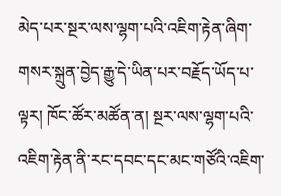མེད་པར་སྔར་ལས་ལྷག་པའི་འཇིག་རྟེན་ཞིག་གསར་སྐྲུན་བྱེད་རྒྱུ་དེ་ཡིན་པར་བརྗོད་ཡོད་པ་ལྟར། ཁོང་ཚོར་མཚོན་ན། སྔར་ལས་ལྷག་པའི་འཇིག་རྟེན་ནི་རང་དབང་དང་མང་གཙོའི་འཇིག་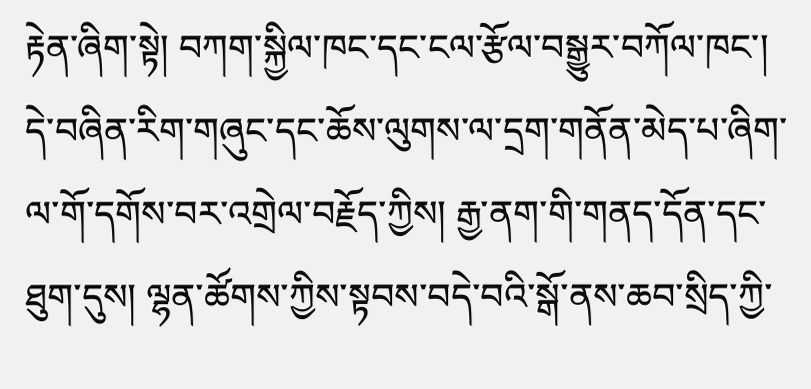རྟེན་ཞིག་སྟེ། བཀག་སྐྱིལ་ཁང་དང་ངལ་རྩོལ་བསྒྱུར་བཀོལ་ཁང་། དེ་བཞིན་རིག་གཞུང་དང་ཆོས་ལུགས་ལ་དྲག་གནོན་མེད་པ་ཞིག་ལ་གོ་དགོས་བར་འགྲེལ་བརྗོད་ཀྱིས། རྒྱ་ནག་གི་གནད་དོན་དང་ཐུག་དུས། ལྷན་ཚོགས་ཀྱིས་སྟབས་བདེ་བའི་སྒོ་ནས་ཆབ་སྲིད་ཀྱི་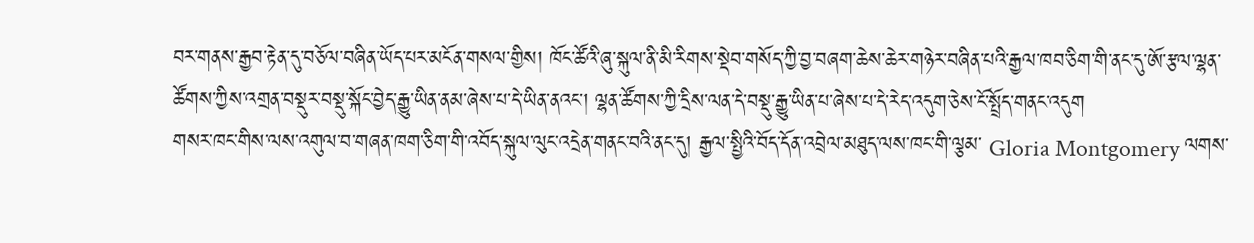བར་གནས་རྒྱབ་རྟེན་དུ་བཅོལ་བཞིན་ཡོད་པར་མངོན་གསལ་གྱིས། ཁོང་ཚོའི་ཞུ་སྐུལ་ནི་མི་རིགས་སྡེབ་གསོད་ཀྱི་བྱ་བཞག་ཆེས་ཆེར་གཉེར་བཞིན་པའི་རྒྱལ་ཁབ་ཅིག་གི་ནང་དུ་ཨོ་རྩལ་ལྷན་ཚོགས་ཀྱིས་འགྲན་བསྡུར་བསྡུ་སྐོང་བྱེད་རྒྱུ་ཡིན་ནམ་ཞེས་པ་དེ་ཡིན་ནའང་། ལྷན་ཚོགས་ཀྱི་དྲིས་ལན་དེ་བསྡུ་རྒྱུ་ཡིན་པ་ཞེས་པ་དེ་རེད་འདུག་ཅེས་ངོ་སྤྲོད་གནང་འདུག
གསར་ཁང་གིས་ལས་འགུལ་བ་གཞན་ཁག་ཅིག་གི་འབོད་སྐུལ་ལུང་འདྲེན་གནང་བའི་ནང་དུ། རྒྱལ་སྤྱིའི་བོད་དོན་འབྲེལ་མཐུད་ལས་ཁང་གི་ལྕམ་ Gloria Montgomery ལགས་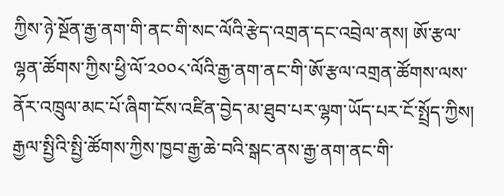ཀྱིས་ཉེ་སྔོན་རྒྱ་ནག་གི་ནང་གི་སང་ལོའི་རྩེད་འགྲན་དང་འབྲེལ་ནས། ཨོ་རྩལ་ལྷན་ཚོགས་ཀྱིས་ཕྱི་ལོ་༢༠༠༨་ལོའི་རྒྱ་ནག་ནང་གི་ཨོ་རྩལ་འགྲན་ཚོགས་ལས་ནོར་འཁྲུལ་མང་པོ་ཞིག་ངོས་འཛིན་བྱེད་མ་ཐུབ་པར་ལྷག་ཡོད་པར་ངོ་སྤྲོད་ཀྱིས།  རྒྱལ་སྤྱིའི་སྤྱི་ཚོགས་ཀྱིས་ཁྱབ་རྒྱ་ཆེ་བའི་སྒང་ནས་རྒྱ་ནག་ནང་གི་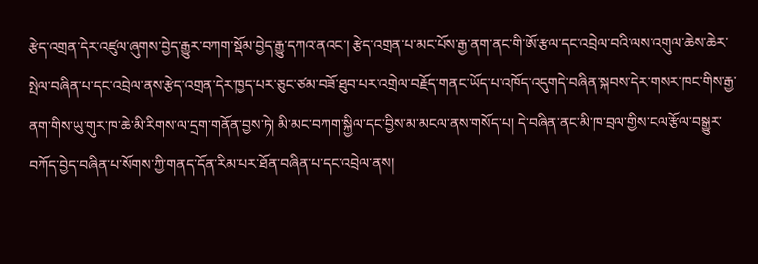རྩེད་འགྲན་དེར་འཛུལ་ཞུགས་བྱེད་རྒྱུར་བཀག་སྡོམ་བྱེད་རྒྱུ་དཀའ་ནའང་། རྩེད་འགྲན་པ་མང་པོས་རྒྱ་ནག་ནང་གི་ཨོ་རྩལ་དང་འབྲེལ་བའི་ལས་འགུལ་ཆེས་ཆེར་སྤེལ་བཞིན་པ་དང་འབྲེལ་ནས་རྩེད་འགྲན་དེར་ཁྱད་པར་ཅུང་ཙམ་བཟོ་ཐུབ་པར་འགྲེལ་བརྗོད་གནང་ཡོད་པ་འཁོད་འདུགདེ་བཞིན་སྐབས་དེར་གསར་ཁང་གིས་རྒྱ་ནག་གིས་ཡུ་གུར་ཁ་ཆེ་མི་རིགས་ལ་དྲག་གནོན་བྱས་ཏེ། མི་མང་བཀག་སྐྱིལ་དང་བྱིས་མ་མངལ་ནས་གསོད་པ། དེ་བཞིན་ནང་མི་ཁ་བྲལ་གྱིས་ངལ་རྩོལ་བསྒྱུར་བཀོད་བྱེད་བཞིན་པ་སོགས་ཀྱི་གནད་དོན་རིམ་པར་ཐོན་བཞིན་པ་དང་འབྲེལ་ནས།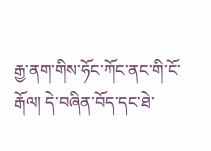རྒྱ་ནག་གིས་ཧོང་ཀོང་ནང་གི་ངོ་རྒོལ། དེ་བཞིན་བོད་དང་ཐེ་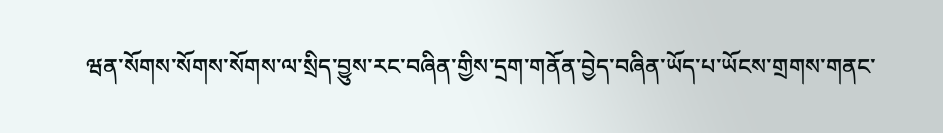ཝན་སོགས་སོགས་སོགས་ལ་སྲིད་བྱུས་རང་བཞིན་གྱིས་དྲག་གནོན་བྱེད་བཞིན་ཡོད་པ་ཡོངས་གྲགས་གནང་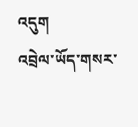འདུག
འབྲེལ་ཡོད་གསར་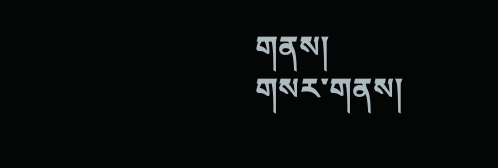གནས།
གསར་གནས།